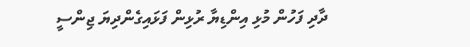ދާދި ފަހުން މުޅި އިންޑިޔާ ރުޅިން ފަޅައިގެންދިޔަ ޖިންސީ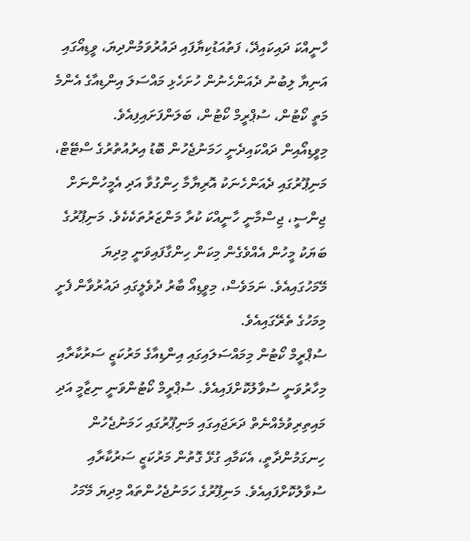ހާނީއްކަ ދައިކައިދޭ، ފަތުއަޑުކިޔާފައި ދައުރުވަމުންދިޔަ، ވީޑިއޯގައި އަނިޔާ ލިބުނު ދެއަންހެނުން ހުށަހެޅި މައްސަލަ އިންޑިއާގެ އެންމެ މަތީ ކޯޓުން، ސުޕްރީމް ކޯޓުން، ބަލަންފަށައިފިއެވެ.
މިވީޑިއޯއިން ދައްކައިދެނީ ހަމަނުޖެހުން ބޮޑު އިރުއުތުރުގެ ސްޓޭޓް، މަނިޕޫރުގައި ދެއަންހެނަކު އޮރިޔާމާ ހިންގުވާ އަދި އެމީހުންނަށް ޖިންސީ، ޖިސްމާނީ ހާނީއްކަ ކުރާ މަންޒަރުތަކެކެވެ. މަނިޕޫރުގެ ބަޔަކު މީހުން އެއްވެގެން މިކަން ހިންގާފައިވަނީ މިދިޔަ މޭމަހުގައިއެވެ. ނަމަވެސް، މިވީޑިއޯ ބާރު ދުވެލީގައި ދައުރުވާން ފެށީ މިމަހުގެ ތެރޭގައިއެވެ.
ސުޕްރީމް ކޯޓުން މިމައްސަލައިގައި އިންޑިއާގެ މަރުކަޒީ ސަރުކާރާއި މިހާރުވަނީ ސުވާލުކޮށްފައިއެވެ. ސުޕްރީމް ކޯޓުންވަނީ ނިޒާމީ އަދި މައިތިރިވުމެއްނެތް ދަރަޖައިގައި މަނިޕޫރުގައި ހަމަނުޖެހުން ހިނގަމުންދާތީ، އެކަމާއި ގުޅޭ ގޮތުން މަރުކަޒީ ސަރުކާރާއި ސުވާލުކޮށްފައިއެވެ. މަނިޕޫރުގެ ހަމަނުޖެހުންތައް މިދިޔަ މޭމަހު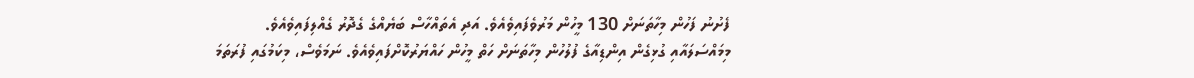ފެށުނު ފަހުން މިހާތަނަށް 130 މީހުން މަރުވެފައިވެއެވެ. އަދި އެތައްހާސް ބަޔެއްގެ ގެދޮރު ގެއްލިފައިވެއެވެ.
މިމައްސަލައާއި ގުޅިގެން އިންޑިއާގެ ފުލުހުން މިހާތަނަށް ހަތް މީހުން ހައްޔަރުކޮށްފައިވެއެވެ. ނަމަވެސް، މިކަމުގައި ފުރަތަމަ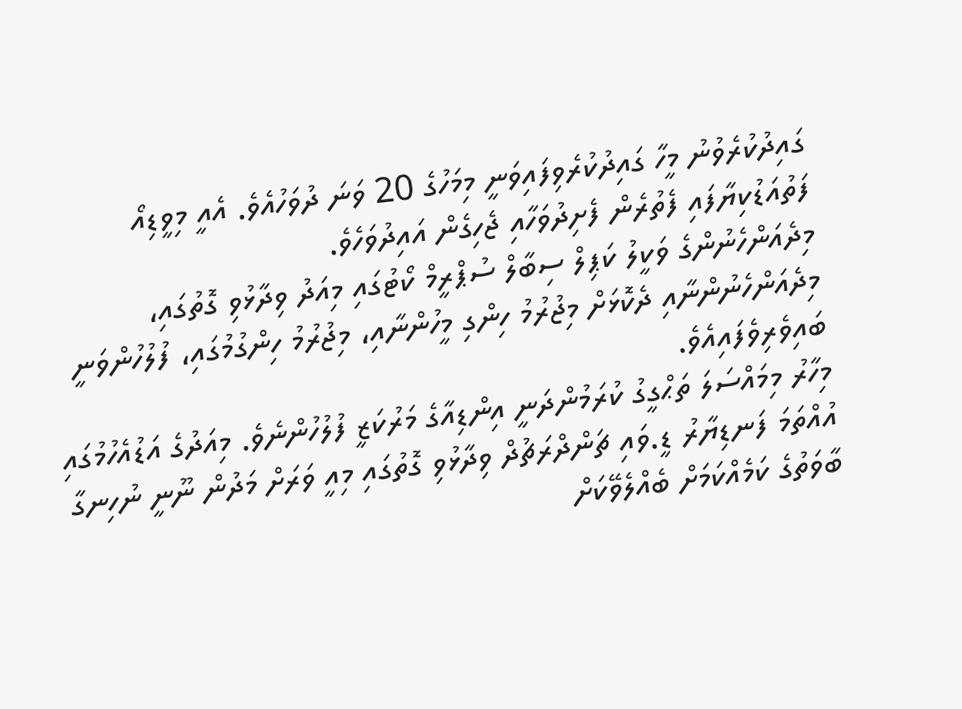ގައިދުކުރެވުނު މީހާ ގައިދުކުރެވިފައިވަނީ މިމަހުގެ 20 ވަނަ ދުވަހުއެވެ. އެއީ މިވީޑިއޯ ފަތުއަޑުކިޔާފައި ފެތުރެން ފެށިދުވަހާއި ޖެހިގެން އައިދުވަހެވެ.
މިދެއަންހެނުންގެ ވަކީލު ކަޕިލް ސިބާލް ސުޕްރީމް ކޯޓުގައި މިއަދު ވިދާޅުވި ގޮތުގައި، މިދެއަންހެނުންނާއި ދެކޮޅަށް މިޖުރުމު ހިންގި މީހުންނާއި، މިޖުރުމު ހިންގުމުގައި، ފުލުހުންވަނީ ބައިވެރިވެފައިއެވެ.
މިހާރު މިމައްސަލަ ތަޙްގީގު ކުރަމުންދަނީ އިންޑިއާގެ މަރުކަޒީ ފުލުހުންނެވެ. މިއަދުގެ އަޑުއެހުމުގައި އުއްތަމަ ފަނޑިޔާރު ޑީ.ވައި ޗަންދްރަޗުދް ވިދާޅުވި ގޮތުގައި މިއީ ވަރަށް މަދުން ނޫނީ ނުހިނގާ ބާވަތުގެ ކަމެއްކަމަށް ބެއްލެވޭކަށް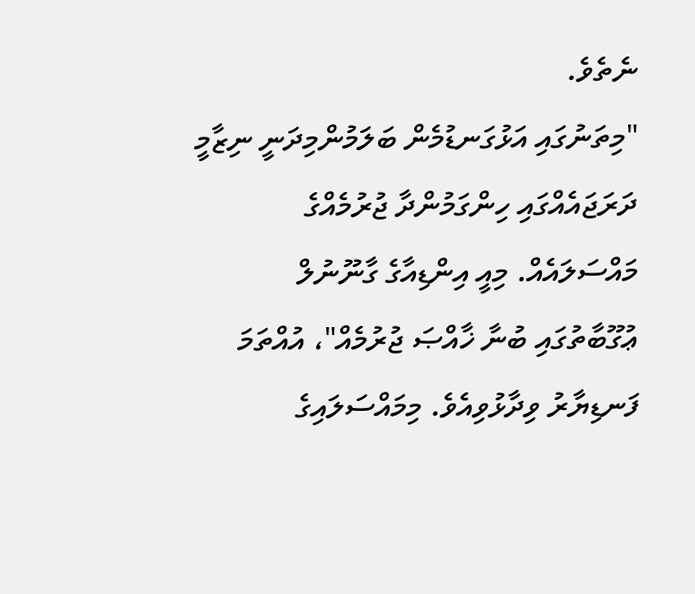ނެތެވެ.
"މިތަނުގައި އަޅުގަނޑުމެން ބަލަމުންމިދަނީ ނިޒާމީ ދަރަޖައެއްގައި ހިންގަމުންދާ ޖުރުމެއްގެ މައްސަލައެއް. މިއީ އިންޑިއާގެ ގާނޫނުލް ޢުގޫބާތުގައި ބުނާ ޚާއްޞަ ޖުރުމެއް"، އުއްތަމަ ފަނޑިޔާރު ވިދާޅުވިއެވެ. މިމައްސަލައިގެ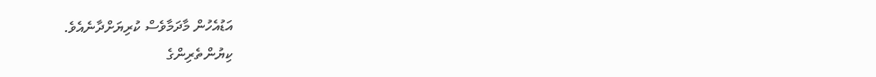އަޑުއެހުން މާދަމާވެސް ކުރިޔަށްދާނެއެވެ.
ކިޔުންތެރިންގެ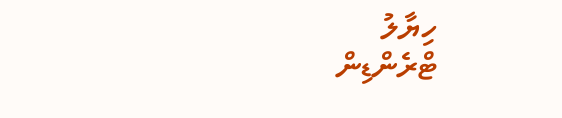ހިޔާލު
ޓްރެންޑިން